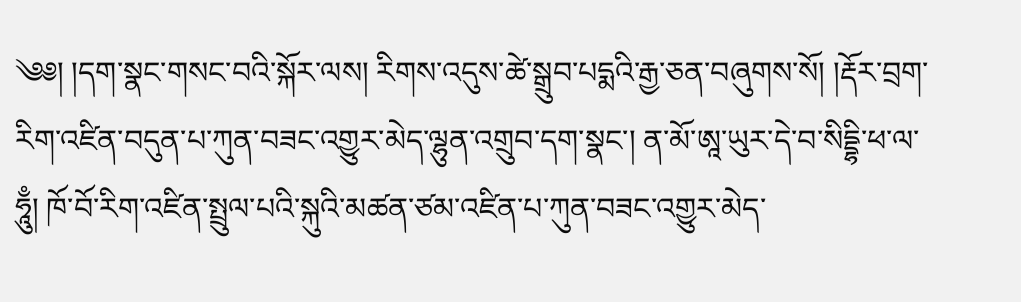༄༅། །དག་སྣང་གསང་བའི་སྐོར་ལས། རིགས་འདུས་ཚེ་སྒྲུབ་པདྨའི་རྒྱ་ཅན་བཞུགས་སོ། །རྡོར་བྲག་རིག་འཛིན་བདུན་པ་ཀུན་བཟང་འགྱུར་མེད་ལྷུན་འགྲུབ་དག་སྣང་། ན་མོ་ཨཱ་ཡུར་དེ་བ་སིདྡྷི་ཕ་ལ་ཧཱུྃ། ཁོ་བོ་རིག་འཛིན་སྤྲུལ་པའི་སྐུའི་མཚན་ཙམ་འཛིན་པ་ཀུན་བཟང་འགྱུར་མེད་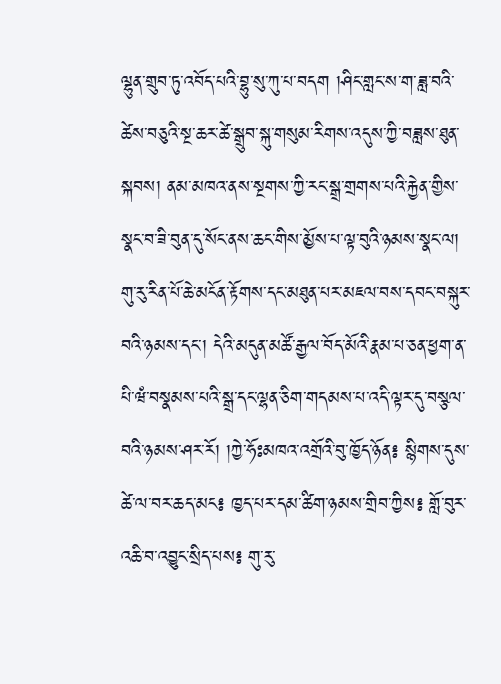ལྷུན་གྲུབ་ཏུ་འབོད་པའི་བྷུ་སུ་ཀུ་པ་བདག །ཤིང་གླང་ས་ག་ཟླ་བའི་ཚེས་བཅུའི་སྔ་ཆར་ཚེ་སྒྲུབ་སྐུ་གསུམ་རིགས་འདུས་ཀྱི་བཟླས་ཐུན་སྐབས། ནམ་མཁའ་ནས་སྔགས་ཀྱི་རང་སྒྲ་གྲགས་པའི་རྐྱེན་གྱིས་སྣང་བ་ཟི་བུན་དུ་སོང་ནས་ཆང་གིས་མྱོས་པ་ལྟ་བུའི་ཉམས་སྣང་ལ། གུ་རུ་རིན་པོ་ཆེ་མངོན་རྟོགས་དང་མཐུན་པར་མཇལ་བས་དབང་བསྐུར་བའི་ཉམས་དང་། དེའི་མདུན་མཚོ་རྒྱལ་བོད་མོའི་རྣམ་པ་ཅན་ཕྱག་ན་པི་ཝཾ་བསྣམས་པའི་སྒྲ་དང་ལྷན་ཅིག་གདམས་པ་འདི་ལྟར་དུ་བསྩལ་བའི་ཉམས་ཤར་རོ། །ཀྱེ་ཧོཿམཁའ་འགྲོའི་བུ་ཁྱོད་ཉོན༔ སྙིགས་དུས་ཚེ་ལ་བར་ཆད་མང༔ ཁྱད་པར་དམ་ཚིག་ཉམས་གྲིབ་ཀྱིས༔ གློ་བུར་འཆི་བ་འབྱུང་སྲིད་པས༔ གུ་རུ་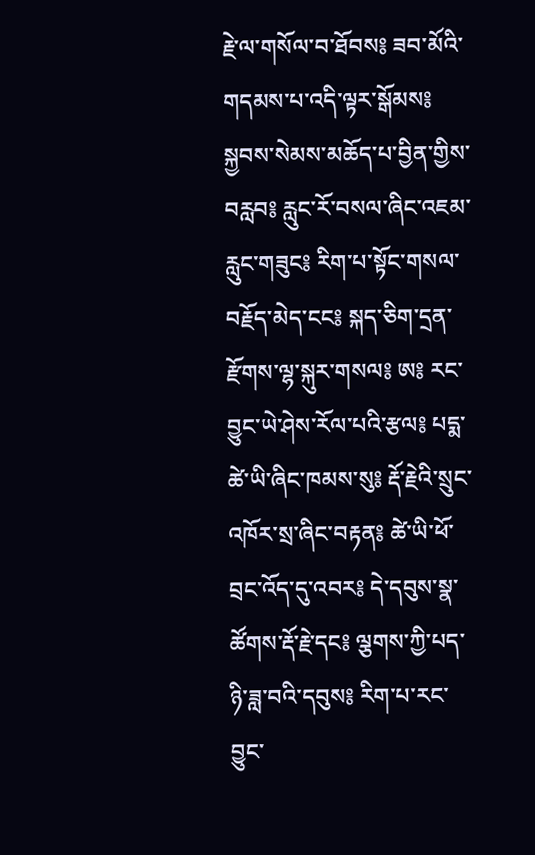རྗེ་ལ་གསོལ་བ་ཐོབས༔ ཟབ་མོའི་གདམས་པ་འདི་ལྟར་སྒོམས༔ སྐྱབས་སེམས་མཆོད་པ་བྱིན་གྱིས་བརླབ༔ རླུང་རོ་བསལ་ཞིང་འཇམ་རླུང་གཟུང༔ རིག་པ་སྟོང་གསལ་བརྗོད་མེད་ངང༔ སྐད་ཅིག་དྲན་རྫོགས་ལྷ་སྐུར་གསལ༔ ཨ༔ རང་བྱུང་ཡེ་ཤེས་རོལ་པའི་རྩལ༔ པདྨ་ཚེ་ཡི་ཞིང་ཁམས་སུ༔ རྡོ་རྗེའི་སྲུང་འཁོར་སྲ་ཞིང་བརྟན༔ ཚེ་ཡི་ཕོ་བྲང་འོད་དུ་འབར༔ དེ་དབུས་སྣ་ཚོགས་རྡོ་རྗེ་དང༔ ལྕགས་ཀྱི་པད་ཉི་ཟླ་བའི་དབུས༔ རིག་པ་རང་བྱུང་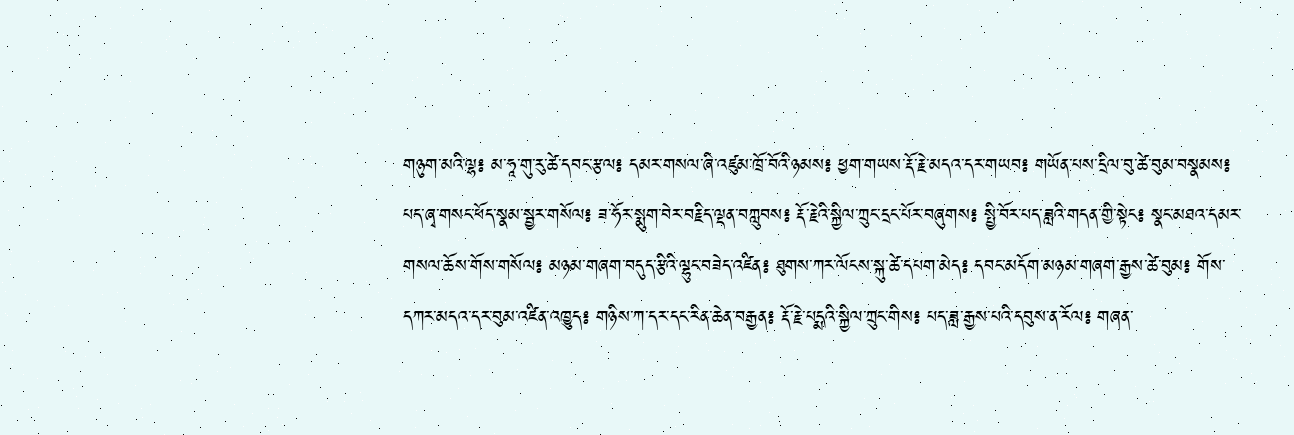གཉུག་མའི་ལྷ༔ མ་ཧཱ་གུ་རུ་ཚེ་དབང་རྩལ༔ དམར་གསལ་ཞི་འཛུམ་ཁྲོ་བོའི་ཉམས༔ ཕྱག་གཡས་རྡོ་རྗེ་མདའ་དར་གཡབ༔ གཡོན་པས་དྲིལ་བུ་ཚེ་བུམ་བསྣམས༔ པད་ཞྭ་གསང་ཕོད་སྣམ་སྦྱར་གསོལ༔ ཟ་ཧོར་སྨུག་བེར་བརྗིད་ལྡན་བཀླུབས༔ རྡོ་རྗེའི་སྐྱིལ་ཀྲུང་དྲང་པོར་བཞུགས༔ སྤྱི་བོར་པད་ཟླའི་གདན་གྱི་སྟེང༔ སྣང་མཐའ་དམར་གསལ་ཆོས་གོས་གསོལ༔ མཉམ་གཞག་བདུད་རྩིའི་ལྷུང་བཟེད་འཛིན༔ ཐུགས་ཀར་ལོངས་སྐུ་ཚེ་དཔག་མེད༔ དབང་མདོག་མཉམ་གཞག་རྒྱས་ཚེ་བུམ༔ གོས་དཀར་མདའ་དར་བུམ་འཛིན་འཁྱུད༔ གཉིས་ཀ་དར་དང་རིན་ཆེན་བརྒྱན༔ རྡོ་རྗེ་པདྨའི་སྐྱིལ་ཀྲུང་གིས༔ པད་ཟླ་རྒྱས་པའི་དབུས་ན་རོལ༔ གཞན་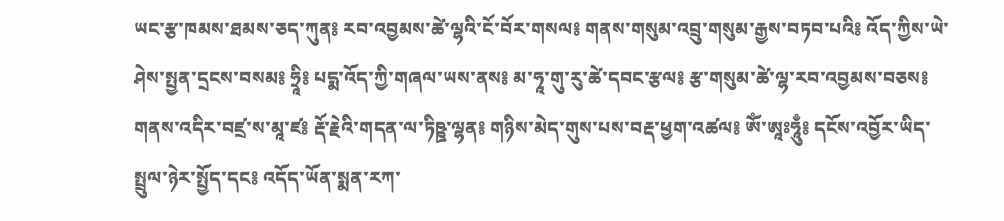ཡང་རྩ་ཁམས་ཐམས་ཅད་ཀུན༔ རབ་འབྱམས་ཚེ་ལྷའི་ངོ་བོར་གསལ༔ གནས་གསུམ་འབྲུ་གསུམ་རྒྱས་བཏབ་པའི༔ འོད་ཀྱིས་ཡེ་ཤེས་སྤྱན་དྲངས་བསམ༔ ཧྲཱི༔ པདྨ་འོད་ཀྱི་གཞལ་ཡས་ནས༔ མ་ཧཱ་གུ་རུ་ཚེ་དབང་རྩལ༔ རྩ་གསུམ་ཚེ་ལྷ་རབ་འབྱམས་བཅས༔ གནས་འདིར་བཛྲ་ས་མཱ་ཛ༔ རྡོ་རྗེའི་གདན་ལ་ཏིཥྛ་ལྷན༔ གཉིས་མེད་གུས་པས་བརྡ་ཕྱག་འཚལ༔ ཨོཾ་ཨཱཿཧཱུྃ༔ དངོས་འབྱོར་ཡིད་སྤྲུལ་ཉེར་སྤྱོད་དང༔ འདོད་ཡོན་སྨན་རཀ་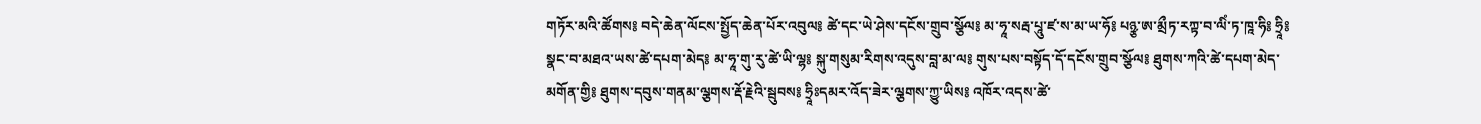གཏོར་མའི་ཚོགས༔ བདེ་ཆེན་ལོངས་སྤྱོད་ཆེན་པོར་འབུལ༔ ཚེ་དང་ཡེ་ཤེས་དངོས་གྲུབ་སྩོལ༔ མ་ཧཱ་སརྦ་པཱུ་ཛ་ས་མ་ཡ་ཧོ༔ པཉྩ་ཨ་མྲྀཏ་རཀྟ་བ་ལིཾ་ཏ་ཁཱ་ཧི༔ ཧྲཱི༔ སྣང་བ་མཐའ་ཡས་ཚེ་དཔག་མེད༔ མ་ཧཱ་གུ་རུ་ཚེ་ཡི་ལྷ༔ སྐུ་གསུམ་རིགས་འདུས་བླ་མ་ལ༔ གུས་པས་བསྟོད་དོ་དངོས་གྲུབ་སྩོལ༔ ཐུགས་ཀའི་ཚེ་དཔག་མེད་མགོན་གྱི༔ ཐུགས་དབུས་གནམ་ལྕགས་རྡོ་རྗེའི་སྦུབས༔ ཧྲཱིཿདམར་འོད་ཟེར་ལྕགས་ཀྱུ་ཡིས༔ འཁོར་འདས་ཚེ་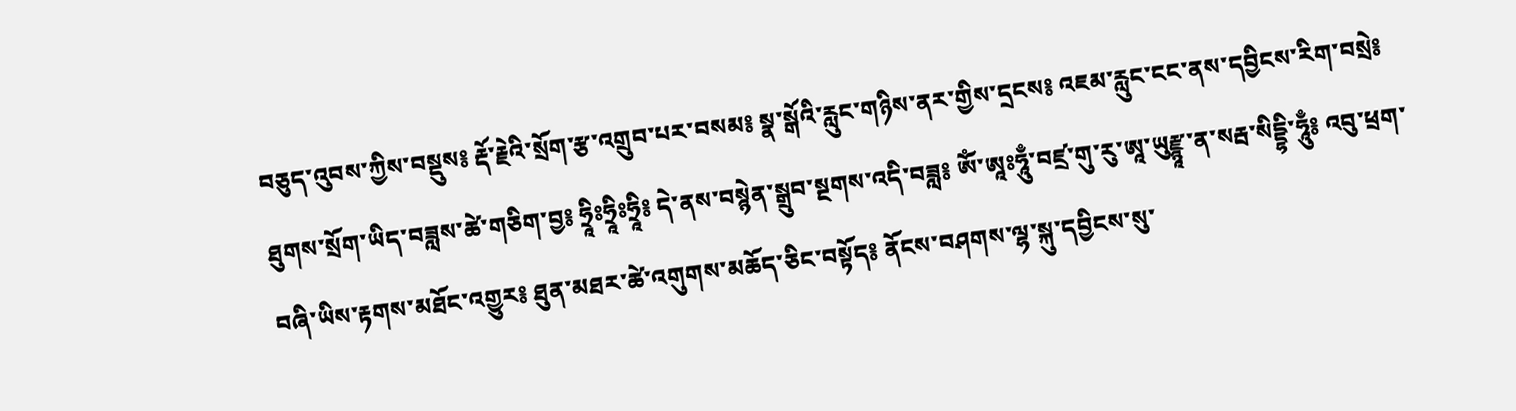བཅུད་འུབས་ཀྱིས་བསྡུས༔ རྡོ་རྗེའི་སྲོག་རྩ་འགྲུབ་པར་བསམ༔ སྣ་སྒོའི་རླུང་གཉིས་ནར་གྱིས་དྲངས༔ འཇམ་རླུང་ངང་ནས་དབྱིངས་རིག་བསྲེ༔ ཐུགས་སྲོག་ཡིད་བཟླས་ཚེ་གཅིག་བྱ༔ ཧྲཱིཿཧྲཱིཿཧྲཱི༔ དེ་ནས་བསྙེན་སྒྲུབ་སྔགས་འདི་བཟླ༔ ཨོཾ་ཨཱཿཧཱུྃ་བཛྲ་གུ་རུ་ཨཱ་ཡུརྫྙཱ་ན་སརྦ་སིདྡྷི་ཧཱུྃ༔ འབུ་ཕྲག་བཞི་ཡིས་རྟགས་མཐོང་འགྱུར༔ ཐུན་མཐར་ཚེ་འགུགས་མཆོད་ཅིང་བསྟོད༔ ནོངས་བཤགས་ལྷ་སྐུ་དབྱིངས་སུ་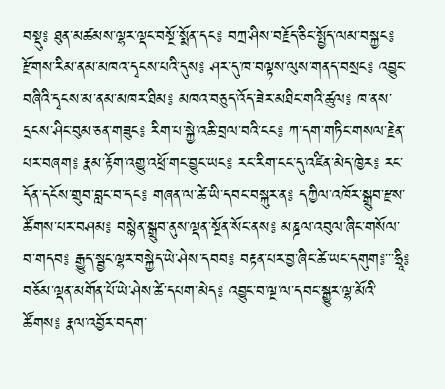བསྡུ༔ ཐུན་མཚམས་ལྷར་ལྡང་བསྔོ་སྨོན་དང༔ བཀྲ་ཤིས་བརྗོད་ཅིང་སྤྱོད་ལམ་བསྐྱང༔ རྫོགས་རིམ་ནམ་མཁའ་དྭངས་པའི་དུས༔ ཤར་དུ་ཁ་བལྟས་ལུས་གནད་བསྲང༔ འབྱུང་བཞིའི་དྭངས་མ་ནམ་མཁར་ཐིམ༔ མཁའ་བཅུད་འོད་ཟེར་མཐིང་གའི་ཚུལ༔ ཁ་ནས་དྲངས་ཤིང་བུམ་ཅན་གཟུང༔ རིག་པ་སྐྱེ་འཆི་བྲལ་བའི་ངང༔ ཀ་དག་གཏིང་གསལ་རྗེན་པར་བཞག༔ རྣམ་རྟོག་འགྱུ་འཕྲོ་གང་བྱུང་ཡང༔ རང་རིག་ངང་དུ་འཛིན་མེད་ཁྱེར༔ རང་དོན་དངོས་གྲུབ་བླང་བ་དང༔ གཞན་ལ་ཚེ་ཡི་དབང་བསྐུར་ན༔ དཀྱིལ་འཁོར་སྒྲུབ་རྫས་ཚོགས་པར་བཤམ༔ བསྙེན་སྒྲུབ་ནུས་ལྡན་སྔོན་སོང་ནས༔ མཎྜལ་འབུལ་ཞིང་གསོལ་བ་གདབ༔ རྒྱུད་སྦྱང་ལྷར་བསྐྱེད་ཡེ་ཤེས་དབབ༔ བརྟན་པར་བྱ་ཞིང་ཚེ་ཡང་དགུག༔་་་ཧྲཱི༔ བཅོམ་ལྡན་མགོན་པོ་ཡེ་ཤེས་ཚེ་དཔག་མེད༔ འབྱུང་བ་ལྔ་ལ་དབང་སྒྱུར་ལྷ་མོའི་ཚོགས༔ རྣལ་འབྱོར་བདག་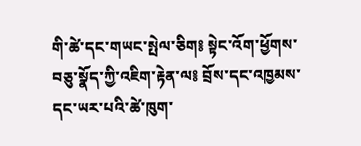གི་ཚེ་དང་གཡང་སྤེལ་ཅིག༔ སྟེང་འོག་ཕྱོགས་བཅུ་སྣོད་ཀྱི་འཇིག་རྟེན་ལ༔ བྲོས་དང་འཁྱམས་དང་ཡར་པའི་ཚེ་ཁུག་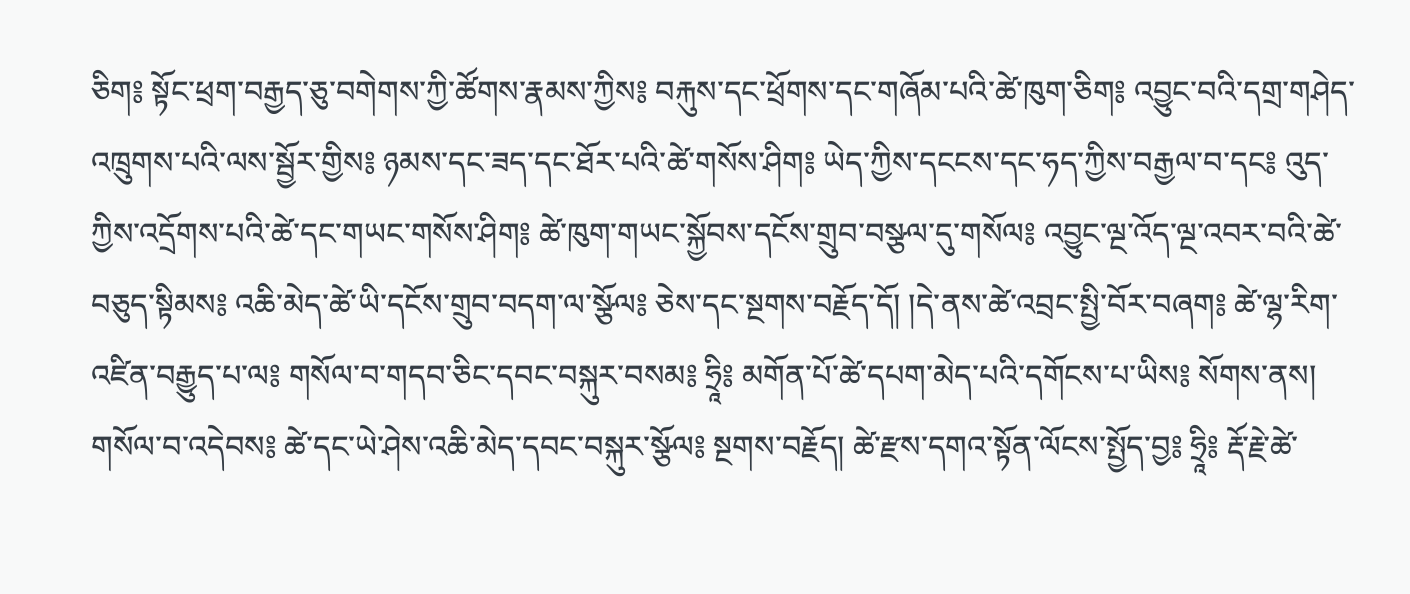ཅིག༔ སྟོང་ཕྲག་བརྒྱད་ཅུ་བགེགས་ཀྱི་ཚོགས་རྣམས་ཀྱིས༔ བརྐུས་དང་ཕྲོགས་དང་གཞོམ་པའི་ཚེ་ཁུག་ཅིག༔ འབྱུང་བའི་དགྲ་གཤེད་འཁྲུགས་པའི་ལས་སྦྱོར་གྱིས༔ ཉམས་དང་ཟད་དང་ཐོར་པའི་ཚེ་གསོས་ཤིག༔ ཡེད་ཀྱིས་དངངས་དང་ཧད་ཀྱིས་བརྒྱལ་བ་དང༔ འུད་ཀྱིས་འདྲོགས་པའི་ཚེ་དང་གཡང་གསོས་ཤིག༔ ཚེ་ཁུག་གཡང་སྐྱོབས་དངོས་གྲུབ་བསྩལ་དུ་གསོལ༔ འབྱུང་ལྔ་འོད་ལྔ་འབར་བའི་ཚེ་བཅུད་སྟིམས༔ འཆི་མེད་ཚེ་ཡི་དངོས་གྲུབ་བདག་ལ་སྩོལ༔ ཅེས་དང་སྔགས་བརྗོད་དོ། །དེ་ནས་ཚེ་འབྲང་སྤྱི་བོར་བཞག༔ ཚེ་ལྷ་རིག་འཛིན་བརྒྱུད་པ་ལ༔ གསོལ་བ་གདབ་ཅིང་དབང་བསྐུར་བསམ༔ ཧྲཱི༔ མགོན་པོ་ཚེ་དཔག་མེད་པའི་དགོངས་པ་ཡིས༔ སོགས་ནས། གསོལ་བ་འདེབས༔ ཚེ་དང་ཡེ་ཤེས་འཆི་མེད་དབང་བསྐུར་སྩོལ༔ སྔགས་བརྗོད། ཚེ་རྫས་དགའ་སྟོན་ལོངས་སྤྱོད་བྱ༔ ཧྲཱི༔ རྡོ་རྗེ་ཚེ་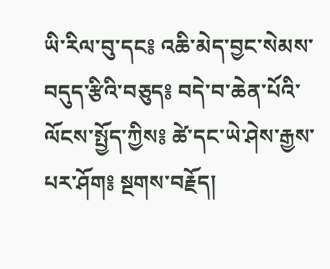ཡི་རིལ་བུ་དང༔ འཆི་མེད་བྱང་སེམས་བདུད་རྩིའི་བཅུད༔ བདེ་བ་ཆེན་པོའི་ལོངས་སྤྱོད་ཀྱིས༔ ཚེ་དང་ཡེ་ཤེས་རྒྱས་པར་ཤོག༔ སྔགས་བརྗོད།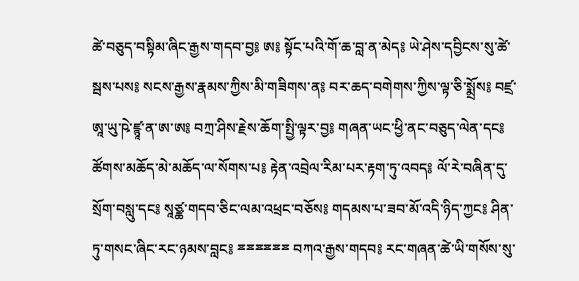ཚེ་བཅུད་བསྟིམ་ཞིང་རྒྱས་གདབ་བྱ༔ ཨ༔ སྟོང་པའི་གོ་ཆ་བླ་ན་མེད༔ ཡེ་ཤེས་དབྱིངས་སུ་ཚེ་སྦས་པས༔ སངས་རྒྱས་རྣམས་ཀྱིས་མི་གཟིགས་ན༔ བར་ཆད་བགེགས་ཀྱིས་ལྟ་ཅི་སྨྲོས༔ བཛྲ་ཨཱ་ཡུ་ཥེ་ཛྙཱ་ན་ཨ་ཨ༔ བཀྲ་ཤིས་རྗེས་ཆོག་སྤྱི་ལྟར་བྱ༔ གཞན་ཡང་ཕྱི་ནང་བཅུད་ལེན་དང༔ ཚོགས་མཆོད་མེ་མཆོད་ལ་སོགས་པ༔ རྟེན་འབྲེལ་རིམ་པར་རྟག་ཏུ་འབད༔ ལོ་རེ་བཞིན་དུ་སྲོག་བསླུ་དང༔ སཱཙྪ་གདབ་ཅིང་ལམ་འཕྲང་བཅོས༔ གདམས་པ་ཟབ་མོ་འདི་ཉིད་ཀྱང༔ ཤིན་ཏུ་གསང་ཞིང་རང་ཉམས་བླང༔ ྈྈྈྈྈྈ བཀའ་རྒྱས་གདབ༔ རང་གཞན་ཚེ་ཡི་གསོས་སུ་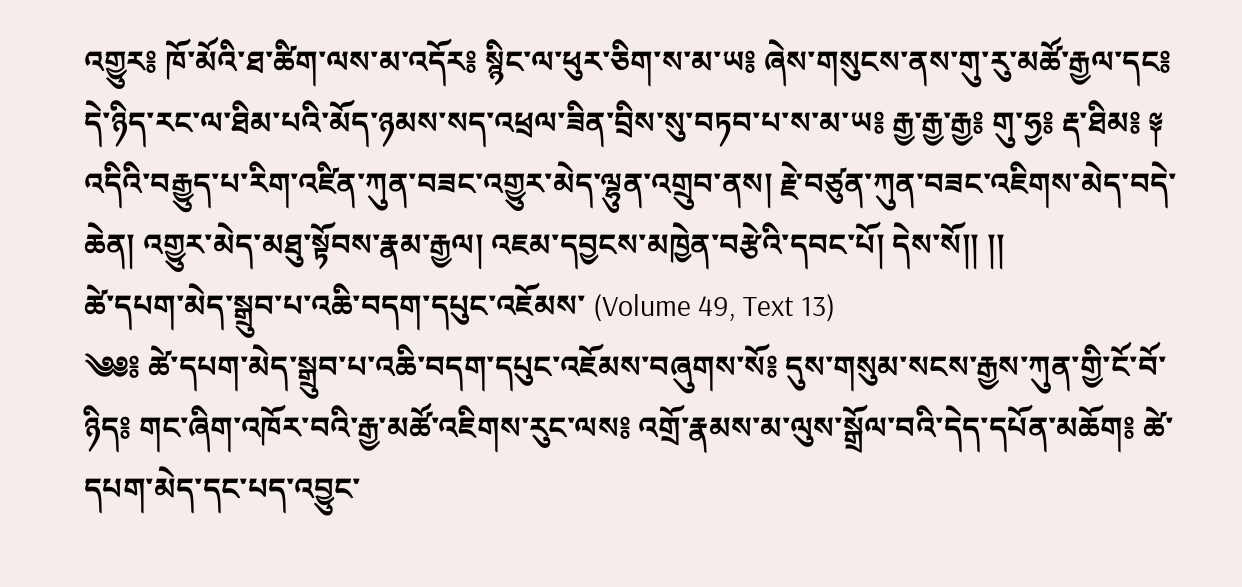འགྱུར༔ ཁོ་མོའི་ཐ་ཚིག་ལས་མ་འདོར༔ སྙིང་ལ་ཕུར་ཅིག་ས་མ་ཡ༔ ཞེས་གསུངས་ནས་གུ་རུ་མཚོ་རྒྱལ་དང༔ དེ་ཉིད་རང་ལ་ཐིམ་པའི་མོད་ཉམས་སད་འཕྲལ་ཟིན་བྲིས་སུ་བཏབ་པ་ས་མ་ཡ༔ རྒྱ་རྒྱ་རྒྱ༔ གུ་ཧྱ༔ རྡ་ཐིམ༔ ༈ འདིའི་བརྒྱུད་པ་རིག་འཛིན་ཀུན་བཟང་འགྱུར་མེད་ལྷུན་འགྲུབ་ནས། རྗེ་བཙུན་ཀུན་བཟང་འཇིགས་མེད་བདེ་ཆེན། འགྱུར་མེད་མཐུ་སྟོབས་རྣམ་རྒྱལ། འཇམ་དབྱངས་མཁྱེན་བརྩེའི་དབང་པོ། དེས་སོ།། །།
ཚེ་དཔག་མེད་སྒྲུབ་པ་འཆི་བདག་དཔུང་འཇོམས་ (Volume 49, Text 13)
༄༅༔ ཚེ་དཔག་མེད་སྒྲུབ་པ་འཆི་བདག་དཔུང་འཇོམས་བཞུགས་སོ༔ དུས་གསུམ་སངས་རྒྱས་ཀུན་གྱི་ངོ་བོ་ཉིད༔ གང་ཞིག་འཁོར་བའི་རྒྱ་མཚོ་འཇིགས་རུང་ལས༔ འགྲོ་རྣམས་མ་ལུས་སྒྲོལ་བའི་དེད་དཔོན་མཆོག༔ ཚེ་དཔག་མེད་དང་པད་འབྱུང་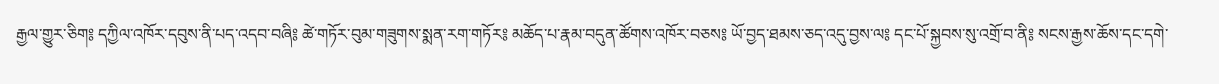རྒྱལ་གྱུར་ཅིག༔ དཀྱིལ་འཁོར་དབུས་ནི་པད་འདབ་བཞི༔ ཚེ་གཏོར་བུམ་གཟུགས་སྨན་རག་གཏོར༔ མཆོད་པ་རྣམ་བདུན་ཚོགས་འཁོར་བཅས༔ ཡོ་བྱད་ཐམས་ཅད་འདུ་བྱས་ལ༔ དང་པོ་སྐྱབས་སུ་འགྲོ་བ་ནི༔ སངས་རྒྱས་ཆོས་དང་དགེ་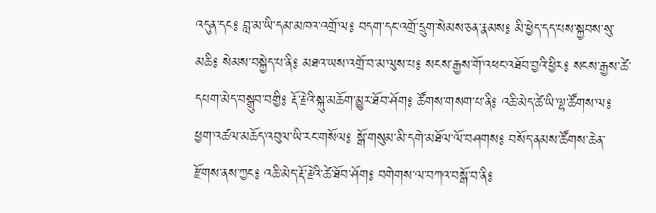འདུན་དང༔ བླ་མ་ཡི་དམ་མཁའ་འགྲོ་ལ༔ བདག་དང་འགྲོ་དྲུག་སེམས་ཅན་རྣམས༔ མི་ཕྱེད་དད་པས་སྐྱབས་སུ་མཆི༔ སེམས་བསྐྱེད་པ་ནི༔ མཐའ་ཡས་འགྲོ་བ་མ་ལུས་པ༔ སངས་རྒྱས་གོ་འཕང་འཐོབ་བྱའི་ཕྱིར༔ སངས་རྒྱས་ཚེ་དཔག་མེད་བསྒྲུབ་བགྱི༔ རྡོ་རྗེའི་སྐུ་མཆོག་མྱུར་ཐོབ་ཤོག༔ ཚོགས་གསག་པ་ནི༔ འཆི་མེད་ཚེ་ཡི་ལྷ་ཚོགས་ལ༔ ཕྱག་འཚལ་མཆོད་འབུལ་ཡི་རང་གསོལ༔ སྒོ་གསུམ་མི་དགེ་མཐོལ་ལོ་བཤགས༔ བསོད་ནམས་ཚོགས་ཆེན་རྫོགས་ནས་ཀྱང༔ འཆི་མེད་རྡོ་རྗེའི་ཚེ་ཐོབ་ཤོག༔ བགེགས་ལ་བཀའ་བསྒོ་བ་ནི༔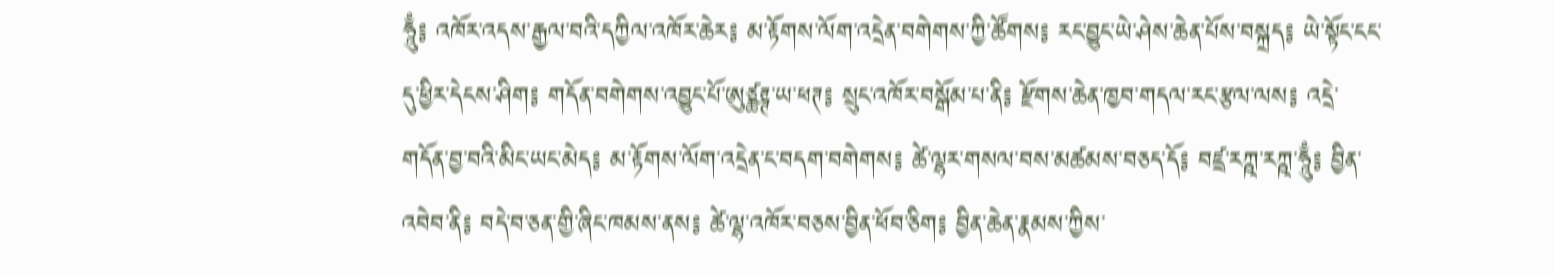ཧཱུྃ༔ འཁོར་འདས་རྒྱལ་བའི་དཀྱིལ་འཁོར་ཆེར༔ མ་རྟོགས་ལོག་འདྲེན་བགེགས་ཀྱི་ཚོགས༔ རང་བྱུང་ཡེ་ཤེས་ཆེན་པོས་བསྐྲད༔ ཡེ་སྟོང་ངང་དུ་ཕྱིར་དེངས་ཤིག༔ གདོན་བགེགས་འབྱུང་པོ་ཨུཙྪཊྚ་ཡ་ཕཊ༔ སྲུང་འཁོར་བསྒོམ་པ་ནི༔ རྫོགས་ཆེན་ཁྱབ་གདལ་རང་རྩལ་ལས༔ འདྲེ་གདོན་བྱ་བའི་མིང་ཡང་མེད༔ མ་རྟོགས་ལོག་འདྲེན་ང་བདག་བགེགས༔ ཚེ་ལྷར་གསལ་བས་མཚམས་བཅད་དོ༔ བཛྲ་རཀྵ་རཀྵ་ཧཱུྃ༔ བྱིན་འབེབ་ནི༔ བདེ་བ་ཅན་གྱི་ཞིང་ཁམས་ནས༔ ཚེ་ལྷ་འཁོར་བཅས་བྱིན་ཕོབ་ཅིག༔ བྱིན་ཆེན་རྣམས་ཀྱིས་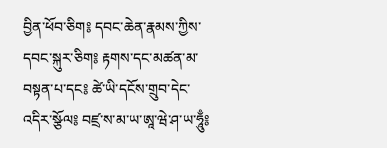བྱིན་ཕོབ་ཅིག༔ དབང་ཆེན་རྣམས་ཀྱིས་དབང་སྐུར་ཅིག༔ རྟགས་དང་མཚན་མ་བསྟན་པ་དང༔ ཚེ་ཡི་དངོས་གྲུབ་དེང་འདིར་སྩོལ༔ བཛྲ་ས་མ་ཡ་ཨཱ་ཝེ་ཤ་ཡ་ཧཱུྃ༔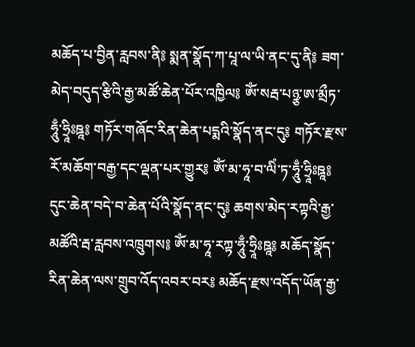མཆོད་པ་བྱིན་རླབས་ནི༔ སྨན་སྣོད་ཀ་པཱ་ལ་ཡི་ནང་དུ་ནི༔ ཟག་མེད་བདུད་རྩིའི་རྒྱ་མཚོ་ཆེན་པོར་འཁྱིལ༔ ཨོཾ་སརྦ་པཉྩ་ཨ་མྲྀཏ་ཧཱུྃ་ཧྲཱིཿཋཱ༔ གཏོར་གཞོང་རིན་ཆེན་པདྨའི་སྣོད་ནང་དུ༔ གཏོར་རྫས་རོ་མཆོག་བརྒྱ་དང་ལྡན་པར་གྱུར༔ ཨོཾ་མ་ཧཱ་བ་ལིཾ་ཏ་ཧཱུྃ་ཧྲཱིཿཋཱ༔ དུང་ཆེན་བདེ་བ་ཆེན་པོའི་སྣོད་ནང་དུ༔ ཆགས་མེད་རཀྟའི་རྒྱ་མཚོའི་རྦ་རླབས་འཁྲུགས༔ ཨོཾ་མ་ཧཱ་རཀྟ་ཧཱུྃ་ཧྲཱིཿཋཱ༔ མཆོད་སྣོད་རིན་ཆེན་ལས་གྲུབ་འོད་འབར་བར༔ མཆོད་རྫས་འདོད་ཡོན་རྒྱ་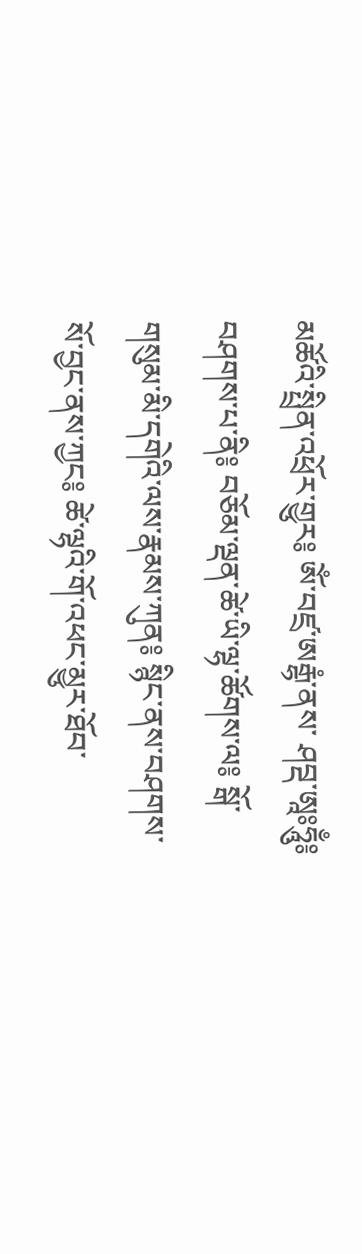མཚོའི་སྤྲིན་འཕྲོར་གྱུར༔ ཨོཾ་བཛྲ་ཨརྒྷཾ་ནས་ ཤབྡ་ཨཱཿཧཱུྃ༔ བཤགས་པ་ནི༔ བཅོམ་ལྡན་ཚེ་ཡི་ལྷ་ཚོགས་ལ༔ སྒོ་གསུམ་མི་དགེའི་ལས་རྣམས་ཀུན༔ སྙིང་ནས་བཤགས་སོ་བྱང་ནས་ཀྱང༔ ཚེ་ལྷའི་གོ་འཕང་མྱུར་ཐོབ་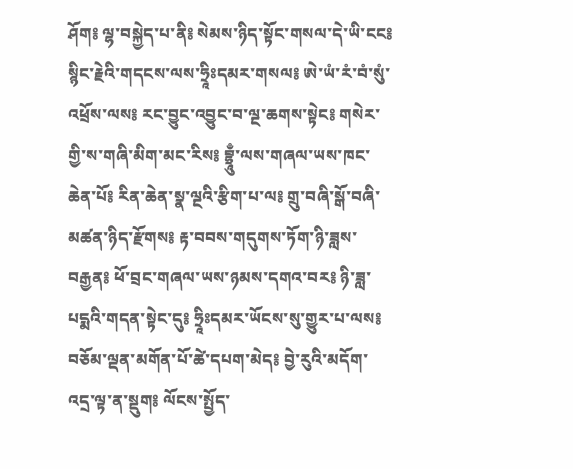ཤོག༔ ལྷ་བསྐྱེད་པ་ནི༔ སེམས་ཉིད་སྟོང་གསལ་དེ་ཡི་ངང༔ སྙིང་རྗེའི་གདངས་ལས་ཧྲཱིཿདམར་གསལ༔ ཨེ་ཡཾ་རཾ་བཾ་སུཾ་འཕྲོས་ལས༔ རང་བྱུང་འབྱུང་བ་ལྔ་ཆགས་སྟེང༔ གསེར་གྱི་ས་གཞི་མིག་མང་རིས༔ བྷྲཱུྃ་ལས་གཞལ་ཡས་ཁང་ཆེན་པོ༔ རིན་ཆེན་སྣ་ལྔའི་རྩིག་པ་ལ༔ གྲུ་བཞི་སྒོ་བཞི་མཚན་ཉིད་རྫོགས༔ རྟ་བབས་གདུགས་ཏོག་ཉི་ཟླས་བརྒྱན༔ ཕོ་བྲང་གཞལ་ཡས་ཉམས་དགའ་བར༔ ཉི་ཟླ་པདྨའི་གདན་སྟེང་དུ༔ ཧྲཱིཿདམར་ཡོངས་སུ་གྱུར་པ་ལས༔ བཅོམ་ལྡན་མགོན་པོ་ཚེ་དཔག་མེད༔ བྱེ་རུའི་མདོག་འདྲ་ལྟ་ན་སྡུག༔ ལོངས་སྤྱོད་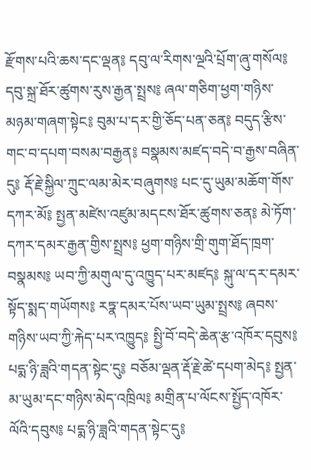རྫོགས་པའི་ཆས་དང་ལྡན༔ དབུ་ལ་རིགས་ལྔའི་པྲོག་ཞུ་གསོལ༔ དབུ་སྐྲ་ཐོར་ཚུགས་རུས་རྒྱན་སྤྲས༔ ཞལ་གཅིག་ཕྱག་གཉིས་མཉམ་གཞག་སྟེང༔ བུམ་པ་དར་གྱི་ཅོད་པན་ཅན༔ བདུད་རྩིས་གང་བ་དཔག་བསམ་བརྒྱན༔ བསྣམས་མཛད་བདེ་བ་རྒྱས་བཞིན་དུ༔ རྡོ་རྗེ་སྐྱིལ་ཀྲུང་ལམ་མེར་བཞུགས༔ པང་དུ་ཡུམ་མཆོག་གོས་དཀར་མོ༔ སྤྱན་མཛེས་འཛུམ་མདངས་ཐོར་ཚུགས་ཅན༔ མེ་ཏོག་དཀར་དམར་རྒྱན་གྱིས་སྤྲས༔ ཕྱག་གཉིས་གྲི་གུག་ཐོད་ཁྲག་བསྣམས༔ ཡབ་ཀྱི་མགུལ་དུ་འཁྱུད་པར་མཛད༔ སྐུ་ལ་དར་དམར་སྟོད་སྨད་གཡོགས༔ རཏྣ་དམར་པོས་ཡབ་ཡུམ་སྤྲས༔ ཞབས་གཉིས་ཡབ་ཀྱི་རྐེད་པར་འཁྱུད༔ སྤྱི་བོ་བདེ་ཆེན་རྩ་འཁོར་དབུས༔ པདྨ་ཉི་ཟླའི་གདན་སྟེང་དུ༔ བཅོམ་ལྡན་རྡོ་རྗེ་ཚེ་དཔག་མེད༔ སྤྱན་མ་ཡུམ་དང་གཉིས་མེད་འཁྲིལ༔ མགྲིན་པ་ལོངས་སྤྱོད་འཁོར་ལོའི་དབུས༔ པདྨ་ཉི་ཟླའི་གདན་སྟེང་དུ༔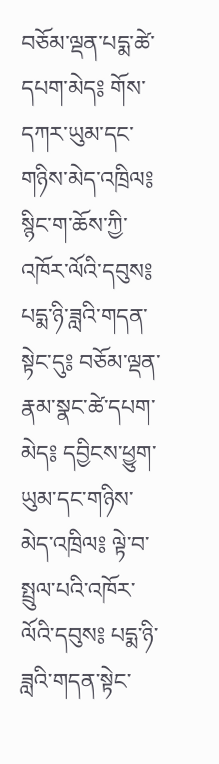བཅོམ་ལྡན་པདྨ་ཚེ་དཔག་མེད༔ གོས་དཀར་ཡུམ་དང་གཉིས་མེད་འཁྲིལ༔ སྙིང་ག་ཆོས་ཀྱི་འཁོར་ལོའི་དབུས༔ པདྨ་ཉི་ཟླའི་གདན་སྟེང་དུ༔ བཅོམ་ལྡན་རྣམ་སྣང་ཚེ་དཔག་མེད༔ དབྱིངས་ཕྱུག་ཡུམ་དང་གཉིས་མེད་འཁྲིལ༔ ལྟེ་བ་སྤྲུལ་པའི་འཁོར་ལོའི་དབུས༔ པདྨ་ཉི་ཟླའི་གདན་སྟེང་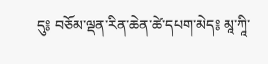དུ༔ བཅོམ་ལྡན་རིན་ཆེན་ཚེ་དཔག་མེད༔ མཱ་ཀཱི་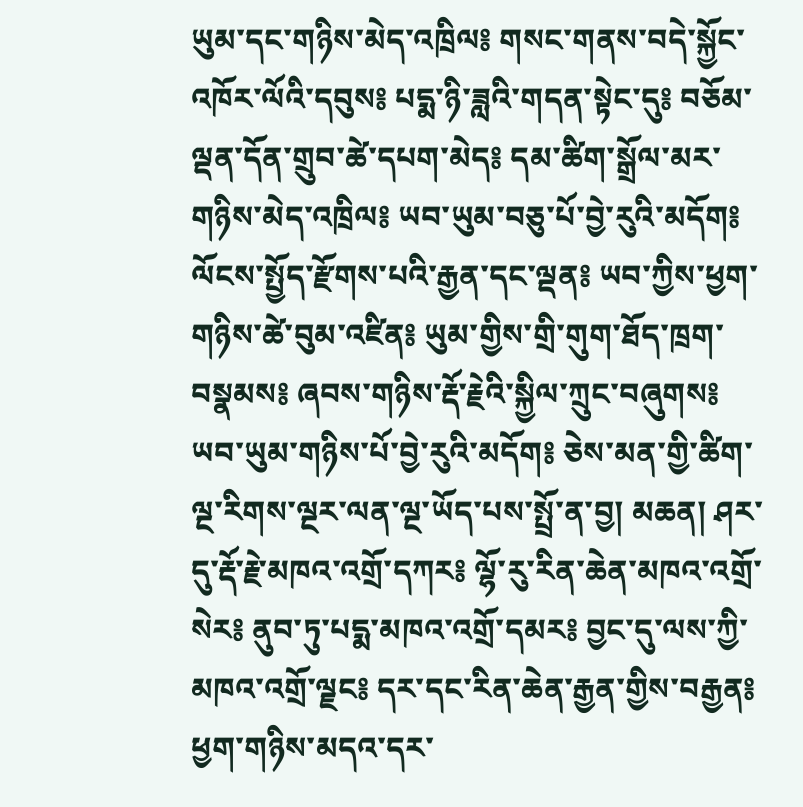ཡུམ་དང་གཉིས་མེད་འཁྲིལ༔ གསང་གནས་བདེ་སྐྱོང་འཁོར་ལོའི་དབུས༔ པདྨ་ཉི་ཟླའི་གདན་སྟེང་དུ༔ བཅོམ་ལྡན་དོན་གྲུབ་ཚེ་དཔག་མེད༔ དམ་ཚིག་སྒྲོལ་མར་གཉིས་མེད་འཁྲིལ༔ ཡབ་ཡུམ་བཅུ་པོ་བྱེ་རུའི་མདོག༔ ལོངས་སྤྱོད་རྫོགས་པའི་རྒྱན་དང་ལྡན༔ ཡབ་ཀྱིས་ཕྱག་གཉིས་ཚེ་བུམ་འཛིན༔ ཡུམ་གྱིས་གྲི་གུག་ཐོད་ཁྲག་བསྣམས༔ ཞབས་གཉིས་རྡོ་རྗེའི་སྐྱིལ་ཀྲུང་བཞུགས༔ ཡབ་ཡུམ་གཉིས་པོ་བྱེ་རུའི་མདོག༔ ཅེས་མན་གྱི་ཚིག་ལྔ་རིགས་ལྔར་ལན་ལྔ་ཡོད་པས་སྤྲོ་ན་བྱ། མཆན། ཤར་དུ་རྡོ་རྗེ་མཁའ་འགྲོ་དཀར༔ ལྷོ་རུ་རིན་ཆེན་མཁའ་འགྲོ་སེར༔ ནུབ་ཏུ་པདྨ་མཁའ་འགྲོ་དམར༔ བྱང་དུ་ལས་ཀྱི་མཁའ་འགྲོ་ལྗང༔ དར་དང་རིན་ཆེན་རྒྱན་གྱིས་བརྒྱན༔ ཕྱག་གཉིས་མདའ་དར་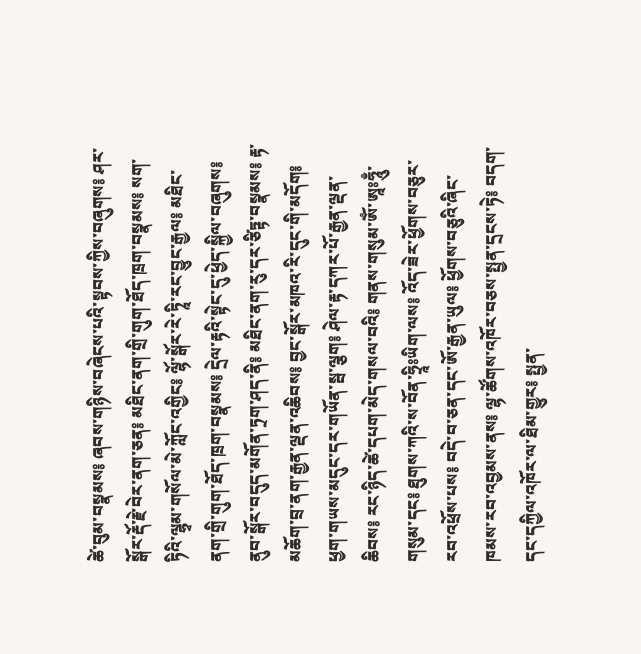ཚེ་བུམ་བསྣམས༔ ཞབས་གཉིས་བཞེངས་པའི་སྟབས་ཀྱིས་བཞུགས༔ ཤར་སྒོར་རྡོ་རྗེ་བེར་ནག་ཅན༔ མཐིང་ནག་གྲི་གུག་ཐོད་ཁྲག་བསྣམས༔ སག་ཏིའི་ལྷྭམ་གསོལ་མེ་ཀློང་འགྱིང༔ ལྷོ་སྒོར་རེ་ཏཱི་རང་བྱུང་རྒྱལ༔ མཐིང་ནག་གྲི་གུག་ཐོད་ཁྲག་བསྣམས༔ དྲེལ་རྟའི་སྟེང་དུ་ཕྱེད་སྐྱིལ་བཞུགས༔ ནུབ་སྒོར་བདུད་མགོན་ཏྲག་ཤད་ནི༔ མཐིང་ནག་རུ་དར་ཙིཏྟ་བསྣམས༔ རྟ་མཆོག་བྲ་ནག་རྒྱན་ལྡན་འཆིབས༔ བྱང་སྒོར་མཁའ་རི་དུང་གི་མདོག༔ ཕྱག་གཡས་མདུང་དར་གཡོན་སྦ་ལྕག༔ ཤེལ་རྟ་དཀར་པོ་རྒྱན་ལྡན་ཆིབས༔ རང་ཉིད་ཚེ་དཔག་མེད་གསལ་བའི༔ གནས་གསུམ་ཨོཾ་ཨཱཿཧཱུྃ་གསུམ་དང༔ ཐུགས་ཀའི་ས་བོན་ཧྲཱིཿཡིག་ལས༔ འོད་ཟེར་ཕྱོགས་བཅུར་རབ་འཕྲོས་པས༔ བདེ་བ་ཅན་དང་ཨོ་རྒྱན་ཡུལ༔ ཕྱོགས་བཅུའི་ཞིང་ཁམས་རབ་འབྱམས་ནས༔ ལྷ་ཚོགས་འཁོར་བཅས་སྤྱན་དྲངས་ཏེ༔ བདག་དང་དཀྱིལ་འཁོར་ལ་ཐིམ་གྱུར༔ སྤྱན་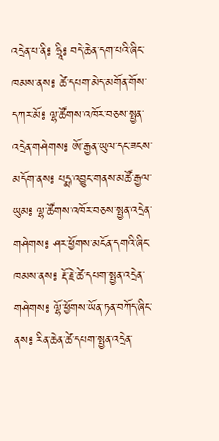འདྲེན་པ་ནི༔ ཧྲཱི༔ བདེ་ཆེན་དག་པའི་ཞིང་ཁམས་ནས༔ ཚེ་དཔག་མེད་མགོན་གོས་དཀར་མོ༔ ལྷ་ཚོགས་འཁོར་བཅས་སྤྱན་འདྲེན་གཤེགས༔ ཨོ་རྒྱན་ཡུལ་དང་ཟངས་མདོག་ནས༔ པདྨ་འབྱུང་གནས་མཚོ་རྒྱལ་ཡུམ༔ ལྷ་ཚོགས་འཁོར་བཅས་སྤྱན་འདྲེན་གཤེགས༔ ཤར་ཕྱོགས་མངོན་དགའི་ཞིང་ཁམས་ནས༔ རྡོ་རྗེ་ཚེ་དཔག་སྤྱན་འདྲེན་གཤེགས༔ ལྷོ་ཕྱོགས་ཡོན་ཏན་བཀོད་ཞིང་ནས༔ རིན་ཆེན་ཚེ་དཔག་སྤྱན་འདྲེན་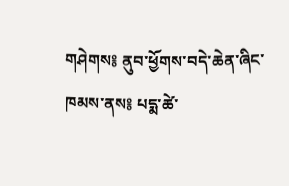གཤེགས༔ ནུབ་ཕྱོགས་བདེ་ཆེན་ཞིང་ཁམས་ནས༔ པདྨ་ཚེ་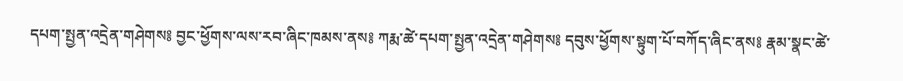དཔག་སྤྱན་འདྲེན་གཤེགས༔ བྱང་ཕྱོགས་ལས་རབ་ཞིང་ཁམས་ནས༔ ཀརྨ་ཚེ་དཔག་སྤྱན་འདྲེན་གཤེགས༔ དབུས་ཕྱོགས་སྟུག་པོ་བཀོད་ཞིང་ནས༔ རྣམ་སྣང་ཚེ་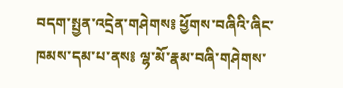བདག་སྤྱན་འདྲེན་གཤེགས༔ ཕྱོགས་བཞིའི་ཞིང་ཁམས་དམ་པ་ནས༔ ལྷ་མོ་རྣམ་བཞི་གཤེགས་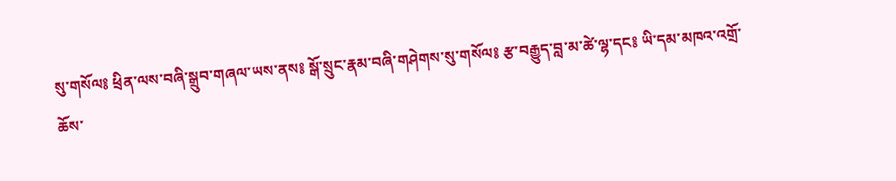སུ་གསོལ༔ ཕྲིན་ལས་བཞི་སྒྲུབ་གཞལ་ཡས་ནས༔ སྒོ་སྲུང་རྣམ་བཞི་གཤེགས་སུ་གསོལ༔ རྩ་བརྒྱུད་བླ་མ་ཚེ་ལྷ་དང༔ ཡི་དམ་མཁའ་འགྲོ་ཆོས་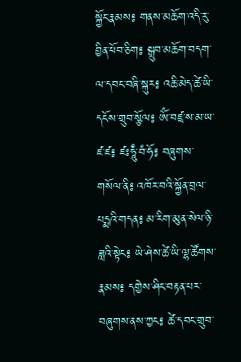སྐྱོང་རྣམས༔ གནས་མཆོག་འདི་རུ་བྱིན་ཕོབ་ཅིག༔ སྒྲུབ་མཆོག་བདག་ལ་དབང་བཞི་སྐུར༔ འཆི་མེད་ཚེ་ཡི་དངོས་གྲུབ་སྩོལ༔ ཨོཾ་བཛྲ་ས་མ་ཡ་ཛ་ཛ༔ ཛཿཧཱུྃ་བཾ་ཧོ༔ བཞུགས་གསོལ་ནི༔ འཁོར་བའི་སྐྱོན་བྲལ་པདྨའི་གདན༔ མ་རིག་མུན་སེལ་ཉི་ཟླའི་སྟེང༔ ཡེ་ཤེས་ཚེ་ཡི་ལྷ་ཚོགས་རྣམས༔ དགྱེས་ཤིང་བརྟན་པར་བཞུགས་ནས་ཀྱང༔ ཚེ་དབང་གྲུབ་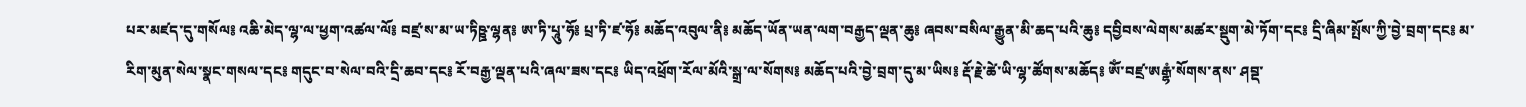པར་མཛད་དུ་གསོལ༔ འཆི་མེད་ལྷ་ལ་ཕྱག་འཚལ་ལོ༔ བཛྲ་ས་མ་ཡ་ཏིཥྛ་ལྷན༔ ཨ་ཏི་པཱུ་ཧོ༔ པྲ་ཏི་ཛ་ཧོ༔ མཆོད་འབུལ་ནི༔ མཆོད་ཡོན་ཡན་ལག་བརྒྱད་ལྡན་ཆུ༔ ཞབས་བསིལ་རྒྱུན་མི་ཆད་པའི་ཆུ༔ དབྱིབས་ལེགས་མཚར་སྡུག་མེ་ཏོག་དང༔ དྲི་ཞིམ་སྤོས་ཀྱི་བྱེ་བྲག་དང༔ མ་རིག་མུན་སེལ་སྣང་གསལ་དང༔ གདུང་བ་སེལ་བའི་དྲི་ཆབ་དང༔ རོ་བརྒྱ་ལྡན་པའི་ཞལ་ཟས་དང༔ ཡིད་འཕྲོག་རོལ་མོའི་སྒྲ་ལ་སོགས༔ མཆོད་པའི་བྱེ་བྲག་དུ་མ་ཡིས༔ རྡོ་རྗེ་ཚེ་ཡི་ལྷ་ཚོགས་མཆོད༔ ཨོཾ་བཛྲ་ཨརྒྷཾ་སོགས་ནས་ ཤབྡ་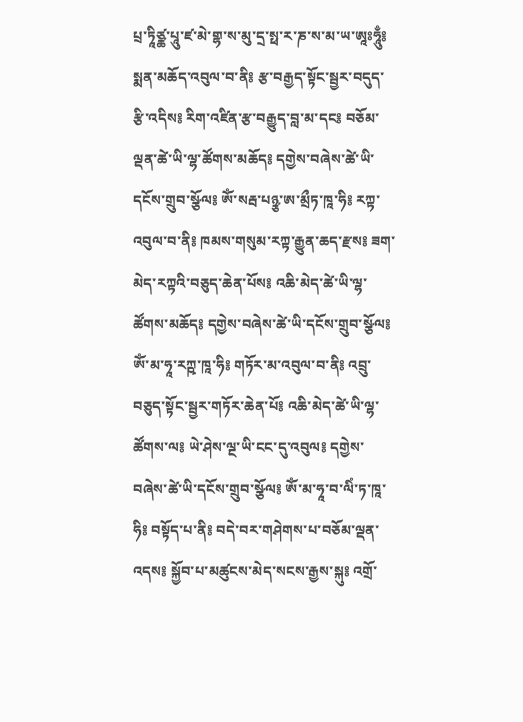པྲ་ཏཱིཙྪ་པཱུ་ཛ་མེ་གྷ་ས་མུ་དྲ་སྥ་ར་ཎ་ས་མ་ཡ་ཨཱཿཧཱུྃ༔ སྨན་མཆོད་འབུལ་བ་ནི༔ རྩ་བརྒྱད་སྟོང་སྦྱར་བདུད་རྩི་འདིས༔ རིག་འཛིན་རྩ་བརྒྱུད་བླ་མ་དང༔ བཅོམ་ལྡན་ཚེ་ཡི་ལྷ་ཚོགས་མཆོད༔ དགྱེས་བཞེས་ཚེ་ཡི་དངོས་གྲུབ་སྩོལ༔ ཨོཾ་སརྦ་པཉྩ་ཨ་མྲྀཏ་ཁཱ་ཧི༔ རཀྟ་འབུལ་བ་ནི༔ ཁམས་གསུམ་རཀྟ་རྒྱུན་ཆད་རྫས༔ ཟག་མེད་རཀྟའི་བཅུད་ཆེན་པོས༔ འཆི་མེད་ཚེ་ཡི་ལྷ་ཚོགས་མཆོད༔ དགྱེས་བཞེས་ཚེ་ཡི་དངོས་གྲུབ་སྩོལ༔ ཨོཾ་མ་ཧཱ་རཀྵ་ཁཱ་ཧི༔ གཏོར་མ་འབུལ་བ་ནི༔ འབྲུ་བཅུད་སྟོང་སྦྱར་གཏོར་ཆེན་པོ༔ འཆི་མེད་ཚེ་ཡི་ལྷ་ཚོགས་ལ༔ ཡེ་ཤེས་ལྔ་ཡི་ངང་དུ་འབུལ༔ དགྱེས་བཞེས་ཚེ་ཡི་དངོས་གྲུབ་སྩོལ༔ ཨོཾ་མ་ཧཱ་བ་ལིཾ་ཏ་ཁཱ་ཧི༔ བསྟོད་པ་ནི༔ བདེ་བར་གཤེགས་པ་བཅོམ་ལྡན་འདས༔ སྐྱོབ་པ་མཚུངས་མེད་སངས་རྒྱས་སྐུ༔ འགྲོ་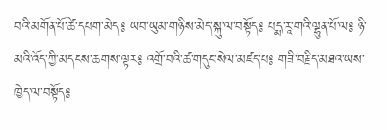བའི་མགོན་པོ་ཚེ་དཔག་མེད༔ ཡབ་ཡུམ་གཉིས་མེད་སྐུ་ལ་བསྟོད༔ པདྨ་རཱ་གའི་ལྷུན་པོ་ལ༔ ཉི་མའི་འོད་ཀྱི་མདངས་ཆགས་ལྟར༔ འགྲོ་བའི་ཚ་གདུང་སེལ་མཛད་པ༔ གཟི་བརྗིད་མཐའ་ཡས་ཁྱེད་ལ་བསྟོད༔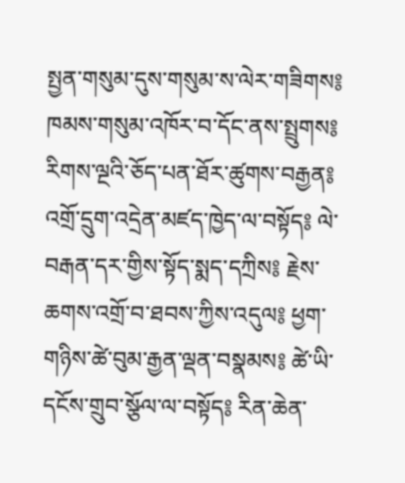སྤྱན་གསུམ་དུས་གསུམ་ས་ལེར་གཟིགས༔ ཁམས་གསུམ་འཁོར་བ་དོང་ནས་སྤྲུགས༔ རིགས་ལྔའི་ཅོད་པན་ཐོར་ཚུགས་བརྒྱན༔ འགྲོ་དྲུག་འདྲེན་མཛད་ཁྱེད་ལ་བསྟོད༔ ལེ་བརྒན་དར་གྱིས་སྟོད་སྨད་དཀྲིས༔ རྗེས་ཆགས་འགྲོ་བ་ཐབས་ཀྱིས་འདུལ༔ ཕྱག་གཉིས་ཚེ་བུམ་རྒྱན་ལྡན་བསྣམས༔ ཚེ་ཡི་དངོས་གྲུབ་སྩོལ་ལ་བསྟོད༔ རིན་ཆེན་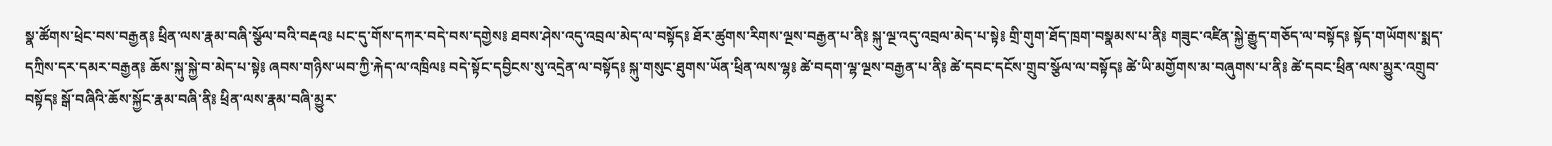སྣ་ཚོགས་ཕྲེང་བས་བརྒྱན༔ ཕྲིན་ལས་རྣམ་བཞི་སྩོལ་བའི་བརྡའ༔ པང་དུ་གོས་དཀར་བདེ་བས་དགྱེས༔ ཐབས་ཤེས་འདུ་འབྲལ་མེད་ལ་བསྟོད༔ ཐོར་ཚུགས་རིགས་ལྔས་བརྒྱན་པ་ནི༔ སྐུ་ལྔ་འདུ་འབྲལ་མེད་པ་སྟེ༔ གྲི་གུག་ཐོད་ཁྲག་བསྣམས་པ་ནི༔ གཟུང་འཛིན་སྐྱེ་རྒྱུད་གཅོད་ལ་བསྟོད༔ སྟོད་གཡོགས་སྨད་དཀྲིས་དར་དམར་བརྒྱན༔ ཆོས་སྐུ་སྐྱེ་བ་མེད་པ་སྟེ༔ ཞབས་གཉིས་ཡབ་ཀྱི་རྐེད་ལ་འཁྲིལ༔ བདེ་སྟོང་དབྱིངས་སུ་འདྲེན་ལ་བསྟོད༔ སྐུ་གསུང་ཐུགས་ཡོན་ཕྲིན་ལས་ལྷ༔ ཚེ་བདག་ལྷ་ལྔས་བརྒྱན་པ་ནི༔ ཚེ་དབང་དངོས་གྲུབ་སྩོལ་ལ་བསྟོད༔ ཚེ་ཡི་མགྱོགས་མ་བཞུགས་པ་ནི༔ ཚེ་དབང་ཕྲིན་ལས་མྱུར་འགྲུབ་བསྟོད༔ སྒོ་བཞིའི་ཆོས་སྐྱོང་རྣམ་བཞི་ནི༔ ཕྲིན་ལས་རྣམ་བཞི་མྱུར་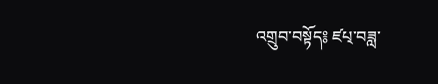འགྲུབ་བསྟོད༔ ཛཔ྄་བཟླ་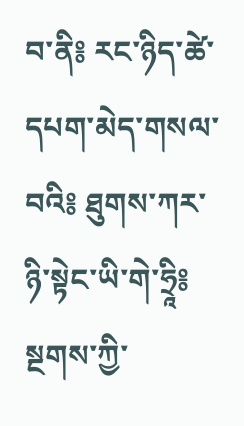བ་ནི༔ རང་ཉིད་ཚེ་དཔག་མེད་གསལ་བའི༔ ཐུགས་ཀར་ཉི་སྟེང་ཡི་གེ་ཧྲཱི༔ སྔགས་ཀྱི་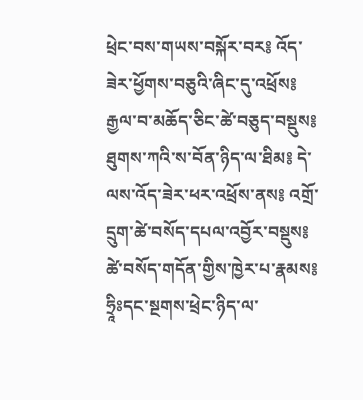ཕྲེང་བས་གཡས་བསྐོར་བར༔ འོད་ཟེར་ཕྱོགས་བཅུའི་ཞིང་དུ་འཕྲོས༔ རྒྱལ་བ་མཆོད་ཅིང་ཚེ་བཅུད་བསྡུས༔ ཐུགས་ཀའི་ས་བོན་ཉིད་ལ་ཐིམ༔ དེ་ལས་འོད་ཟེར་ཕར་འཕྲོས་ནས༔ འགྲོ་དྲུག་ཚེ་བསོད་དཔལ་འབྱོར་བསྡུས༔ ཚེ་བསོད་གདོན་གྱིས་ཁྱེར་པ་རྣམས༔ ཧྲཱིཿདང་སྔགས་ཕྲེང་ཉིད་ལ་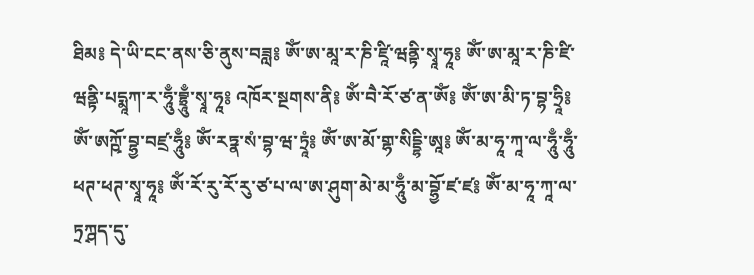ཐིམ༔ དེ་ཡི་ངང་ནས་ཅི་ནུས་བཟླ༔ ཨོཾ་ཨ་མཱ་ར་ཎི་ཛཱི་ཝནྟི་སྭཱ་ཧཱ༔ ཨོཾ་ཨ་མཱ་ར་ཎི་ཛི་ཝནྟི་པདྨཱཀ་ར་ཧཱུྃ་བྷྲཱུྃ་སྭཱ་ཧཱ༔ འཁོར་སྔགས་ནི༔ ཨོཾ་བཻ་རོ་ཙ་ན་ཨོཾ༔ ཨོཾ་ཨ་མི་ཏ་བྷ་ཧྲཱི༔ ཨོཾ་ཨཀྵོ་བྷྱ་བཛྲ་ཧཱུྃ༔ ཨོཾ་རཏྣ་སཾ་བྷ་ཝ་ཏྲཱཾ༔ ཨོཾ་ཨ་མོ་གྷ་སིདྡྷི་ཨཱ༔ ཨོཾ་མ་ཧཱ་ཀཱ་ལ་ཧཱུྃ་ཧཱུྃ་ཕཊ་ཕཊ་སྭཱ་ཧཱ༔ ཨོཾ་རོ་རུ་རོ་རུ་ཙ་པ་ལ་ཨ་ཤུག་མེ་མ་ཧཱུྃ་མ་བྷྱོ་ཛ་ཛ༔ ཨོཾ་མ་ཧཱ་ཀཱ་ལ་ཏྲཀྴད་དུ་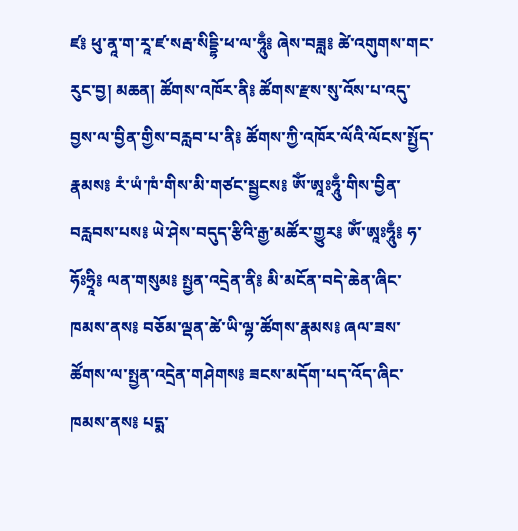ཛ༔ ཕུ་ནཱ་ག་རཱ་ཛ་སརྦ་སིདྡྷི་ཕ་ལ་ཧཱུྃ༔ ཞེས་བཟླ༔ ཚེ་འགུགས་གང་རུང་བྱ། མཆན། ཚོགས་འཁོར་ནི༔ ཚོགས་རྫས་སུ་འོས་པ་འདུ་བྱས་ལ་བྱིན་གྱིས་བརླབ་པ་ནི༔ ཚོགས་ཀྱི་འཁོར་ལོའི་ལོངས་སྤྱོད་རྣམས༔ རཾ་ཡཾ་ཁཾ་གིས་མི་གཙང་སྦྱངས༔ ཨོཾ་ཨཱཿཧཱུྃ་གིས་བྱིན་བརླབས་པས༔ ཡེ་ཤེས་བདུད་རྩིའི་རྒྱ་མཚོར་གྱུར༔ ཨོཾ་ཨཱཿཧཱུྃ༔ ཧ་ཧོཿཧྲཱི༔ ལན་གསུམ༔ སྤྱན་འདྲེན་ནི༔ མི་མངོན་བདེ་ཆེན་ཞིང་ཁམས་ནས༔ བཅོམ་ལྡན་ཚེ་ཡི་ལྷ་ཚོགས་རྣམས༔ ཞལ་ཟས་ཚོགས་ལ་སྤྱན་འདྲེན་གཤེགས༔ ཟངས་མདོག་པད་འོད་ཞིང་ཁམས་ནས༔ པདྨ་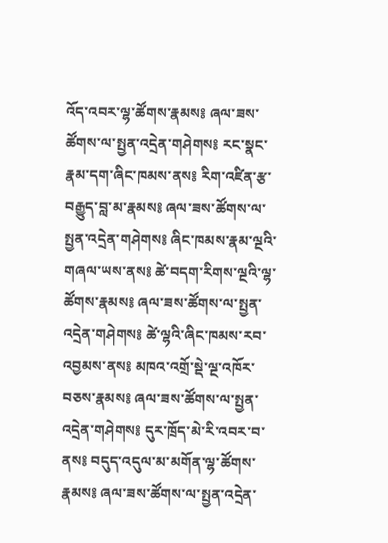འོད་འབར་ལྷ་ཚོགས་རྣམས༔ ཞལ་ཟས་ཚོགས་ལ་སྤྱན་འདྲེན་གཤེགས༔ རང་སྣང་རྣམ་དག་ཞིང་ཁམས་ནས༔ རིག་འཛིན་རྩ་བརྒྱུད་བླ་མ་རྣམས༔ ཞལ་ཟས་ཚོགས་ལ་སྤྱན་འདྲེན་གཤེགས༔ ཞིང་ཁམས་རྣམ་ལྔའི་གཞལ་ཡས་ནས༔ ཚེ་བདག་རིགས་ལྔའི་ལྷ་ཚོགས་རྣམས༔ ཞལ་ཟས་ཚོགས་ལ་སྤྱན་འདྲེན་གཤེགས༔ ཚེ་ལྷའི་ཞིང་ཁམས་རབ་འབྱམས་ནས༔ མཁའ་འགྲོ་སྡེ་ལྔ་འཁོར་བཅས་རྣམས༔ ཞལ་ཟས་ཚོགས་ལ་སྤྱན་འདྲེན་གཤེགས༔ དུར་ཁྲོད་མེ་རི་འབར་བ་ནས༔ བདུད་འདུལ་མ་མགོན་ལྷ་ཚོགས་རྣམས༔ ཞལ་ཟས་ཚོགས་ལ་སྤྱན་འདྲེན་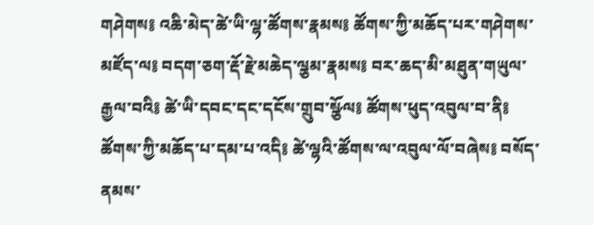གཤེགས༔ འཆི་མེད་ཚེ་ཡི་ལྷ་ཚོགས་རྣམས༔ ཚོགས་ཀྱི་མཆོད་པར་གཤེགས་མཛོད་ལ༔ བདག་ཅག་རྡོ་རྗེ་མཆེད་ལྕམ་རྣམས༔ བར་ཆད་མི་མཐུན་གཡུལ་རྒྱལ་བའི༔ ཚེ་ཡི་དབང་དང་དངོས་གྲུབ་སྩོལ༔ ཚོགས་ཕུད་འབུལ་བ་ནི༔ ཚོགས་ཀྱི་མཆོད་པ་དམ་པ་འདི༔ ཚེ་ལྷའི་ཚོགས་ལ་འབུལ་ལོ་བཞེས༔ བསོད་ནམས་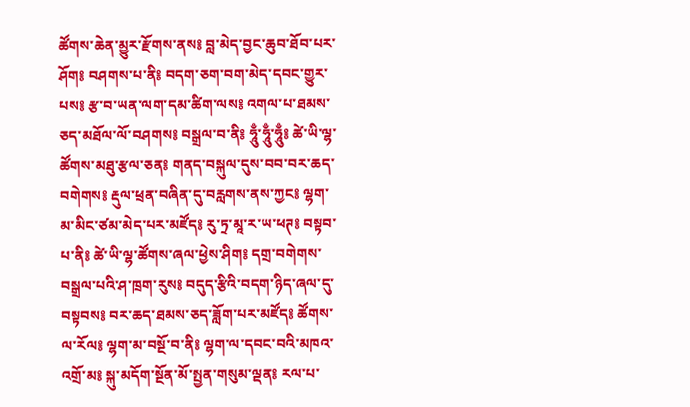ཚོགས་ཆེན་མྱུར་རྫོགས་ནས༔ བླ་མེད་བྱང་ཆུབ་ཐོབ་པར་ཤོག༔ བཤགས་པ་ནི༔ བདག་ཅག་བག་མེད་དབང་གྱུར་པས༔ རྩ་བ་ཡན་ལག་དམ་ཚིག་ལས༔ འགལ་པ་ཐམས་ཅད་མཐོལ་ལོ་བཤགས༔ བསྒྲལ་བ་ནི༔ ཧཱུྃ་ཧཱུྃ་ཧཱུྃ༔ ཚེ་ཡི་ལྷ་ཚོགས་མཐུ་རྩལ་ཅན༔ གནད་བསྐུལ་དུས་བབ་བར་ཆད་བགེགས༔ རྡུལ་ཕྲན་བཞིན་དུ་བརླགས་ནས་ཀྱང༔ ལྷག་མ་མིང་ཙམ་མེད་པར་མཛོད༔ རུ་ཏྲ་མཱ་ར་ཡ་ཕཊ༔ བསྟབ་པ་ནི༔ ཚེ་ཡི་ལྷ་ཚོགས་ཞལ་ཕྱེས་ཤིག༔ དགྲ་བགེགས་བསྒྲལ་པའི་ཤ་ཁྲག་རུས༔ བདུད་རྩིའི་བདག་ཉིད་ཞལ་དུ་བསྟབས༔ བར་ཆད་ཐམས་ཅད་ཟློག་པར་མཛོད༔ ཚོགས་ལ་རོལ༔ ལྷག་མ་བསྔོ་བ་ནི༔ ལྷག་ལ་དབང་བའི་མཁའ་འགྲོ་མ༔ སྐུ་མདོག་སྔོན་མོ་སྤྱན་གསུམ་ལྡན༔ རལ་པ་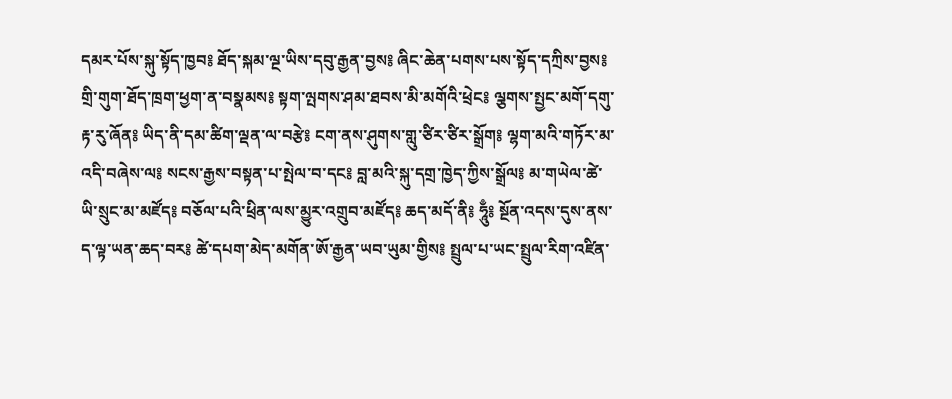དམར་པོས་སྐུ་སྟོད་ཁྱབ༔ ཐོད་སྐམ་ལྔ་ཡིས་དབུ་རྒྱན་བྱས༔ ཞིང་ཆེན་པགས་པས་སྟོད་དཀྲིས་བྱས༔ གྲི་གུག་ཐོད་ཁྲག་ཕྱག་ན་བསྣམས༔ སྟག་ལྤགས་ཤམ་ཐབས་མི་མགོའི་ཕྲེང༔ ལྕགས་སྤྱང་མགོ་དགུ་རྟ་རུ་ཞོན༔ ཡིད་ནི་དམ་ཚིག་ལྡན་ལ་བརྩེ༔ ངག་ནས་ཤུགས་གླུ་ཙིར་ཙིར་སྒྲོག༔ ལྷག་མའི་གཏོར་མ་འདི་བཞེས་ལ༔ སངས་རྒྱས་བསྟན་པ་སྤེལ་བ་དང༔ བླ་མའི་སྐུ་དགྲ་ཁྱེད་ཀྱིས་སྒྲོལ༔ མ་གཡེལ་ཚེ་ཡི་སྲུང་མ་མཛོད༔ བཅོལ་པའི་ཕྲིན་ལས་མྱུར་འགྲུབ་མཛོད༔ ཆད་མདོ་ནི༔ ཧཱུྃ༔ སྔོན་འདས་དུས་ནས་ད་ལྟ་ཡན་ཆད་བར༔ ཚེ་དཔག་མེད་མགོན་ཨོ་རྒྱན་ཡབ་ཡུམ་གྱིས༔ སྤྲུལ་པ་ཡང་སྤྲུལ་རིག་འཛིན་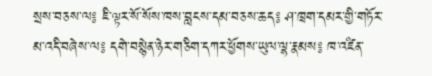སྲས་བཅས་ལ༔ ཇི་ལྟར་སོ་སོས་ཁས་བླངས་དམ་བཅས་ཆད༔ ཤ་ཁྲག་དམར་གྱི་གཏོར་མ་འདི་བཞེས་ལ༔ དགེ་བསྙེན་ཉེར་གཅིག་དཀར་ཕྱོགས་ཡུལ་ལྷ་རྣམས༔ ཁ་འཛིན་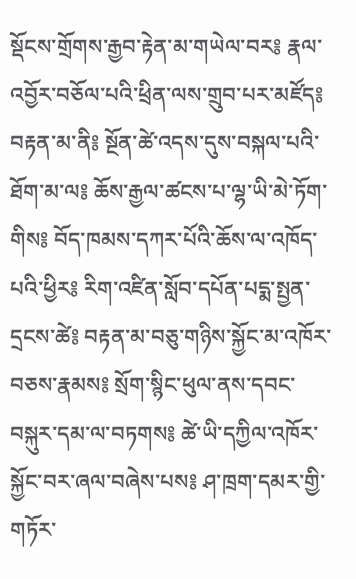སྡོངས་གྲོགས་རྒྱབ་རྟེན་མ་གཡེལ་བར༔ རྣལ་འབྱོར་བཅོལ་པའི་ཕྲིན་ལས་གྲུབ་པར་མཛོད༔ བརྟན་མ་ནི༔ སྔོན་ཚེ་འདས་དུས་བསྐལ་པའི་ཐོག་མ་ལ༔ ཆོས་རྒྱལ་ཚངས་པ་ལྷ་ཡི་མེ་ཏོག་གིས༔ བོད་ཁམས་དཀར་པོའི་ཆོས་ལ་འཁོད་པའི་ཕྱིར༔ རིག་འཛིན་སློབ་དཔོན་པདྨ་སྤྱན་དྲངས་ཚེ༔ བརྟན་མ་བཅུ་གཉིས་སྐྱོང་མ་འཁོར་བཅས་རྣམས༔ སྲོག་སྙིང་ཕུལ་ནས་དབང་བསྐུར་དམ་ལ་བཏགས༔ ཚེ་ཡི་དཀྱིལ་འཁོར་སྐྱོང་བར་ཞལ་བཞེས་པས༔ ཤ་ཁྲག་དམར་གྱི་གཏོར་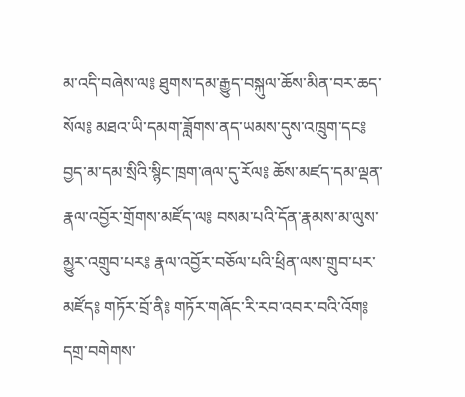མ་འདི་བཞེས་ལ༔ ཐུགས་དམ་རྒྱུད་བསྐུལ་ཆོས་མིན་བར་ཆད་སོལ༔ མཐའ་ཡི་དམག་ཟློགས་ནད་ཡམས་དུས་འཁྲུག་དང༔ བྱད་མ་དམ་སྲིའི་སྙིང་ཁྲག་ཞལ་དུ་རོལ༔ ཆོས་མཛད་དམ་ལྡན་རྣལ་འབྱོར་གྲོགས་མཛོད་ལ༔ བསམ་པའི་དོན་རྣམས་མ་ལུས་མྱུར་འགྲུབ་པར༔ རྣལ་འབྱོར་བཅོལ་པའི་ཕྲིན་ལས་གྲུབ་པར་མཛོད༔ གཏོར་བྲོ་ནི༔ གཏོར་གཞོང་རི་རབ་འབར་བའི་འོག༔ དགྲ་བགེགས་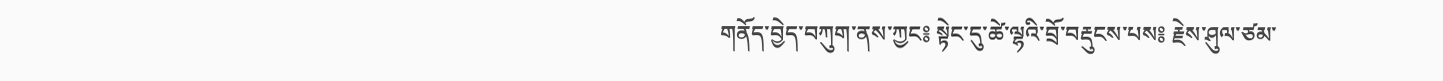གནོད་བྱེད་བཀུག་ནས་ཀྱང༔ སྟེང་དུ་ཚེ་ལྷའི་བྲོ་བརྡུངས་པས༔ རྗེས་ཤུལ་ཙམ་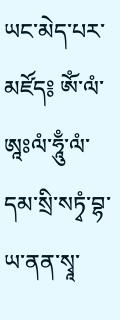ཡང་མེད་པར་མཛོད༔ ཨོཾ་ལཾ་ཨཱཿལཾ་ཧཱུྃ་ལཾ་དམ་སྲི་སཏྭཾ་བྷ་ཡ་ནན་སྭཱ་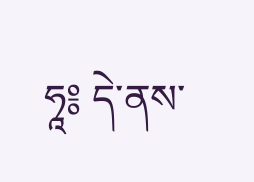ཧཱ༔ དེ་ནས་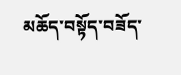མཆོད་བསྟོད་བཟོད་